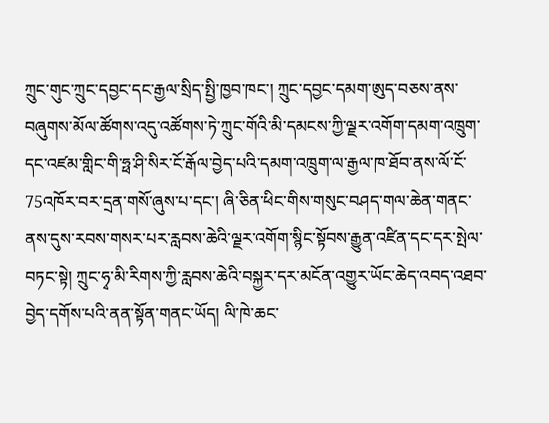ཀྲུང་གུང་ཀྲུང་དབྱང་དང་རྒྱལ་སྲིད་སྤྱི་ཁྱབ་ཁང་། ཀྲུང་དབྱང་དམག་ཨུད་བཅས་ནས་བཞུགས་མོལ་ཚོགས་འདུ་འཚོགས་ཏེ་ཀྲུང་གོའི་མི་དམངས་ཀྱི་ལྗར་འགོག་དམག་འཁྲུག་དང་འཛམ་གླིང་གི་ཧྥ་ཤི་སིར་ངོ་རྒོལ་བྱེད་པའི་དམག་འཁྲུག་ལ་རྒྱལ་ཁ་ཐོབ་ནས་ལོ་ངོ་75འཁོར་བར་དྲན་གསོ་ཞུས་པ་དང་། ཞི་ཅིན་ཕིང་གིས་གསུང་བཤད་གལ་ཆེན་གནང་ནས་དུས་རབས་གསར་པར་རླབས་ཆེའི་ལྗར་འགོག་སྙིང་སྟོབས་རྒྱུན་འཛིན་དང་དར་སྤེལ་བཏང་སྟེ། ཀྲུང་ཧྭ་མི་རིགས་ཀྱི་རླབས་ཆེའི་བསྐྱར་དར་མངོན་འགྱུར་ཡོང་ཆེད་འབད་འཐབ་བྱེད་དགོས་པའི་ནན་སྟོན་གནང་ཡོད། ལི་ཁེ་ཆང་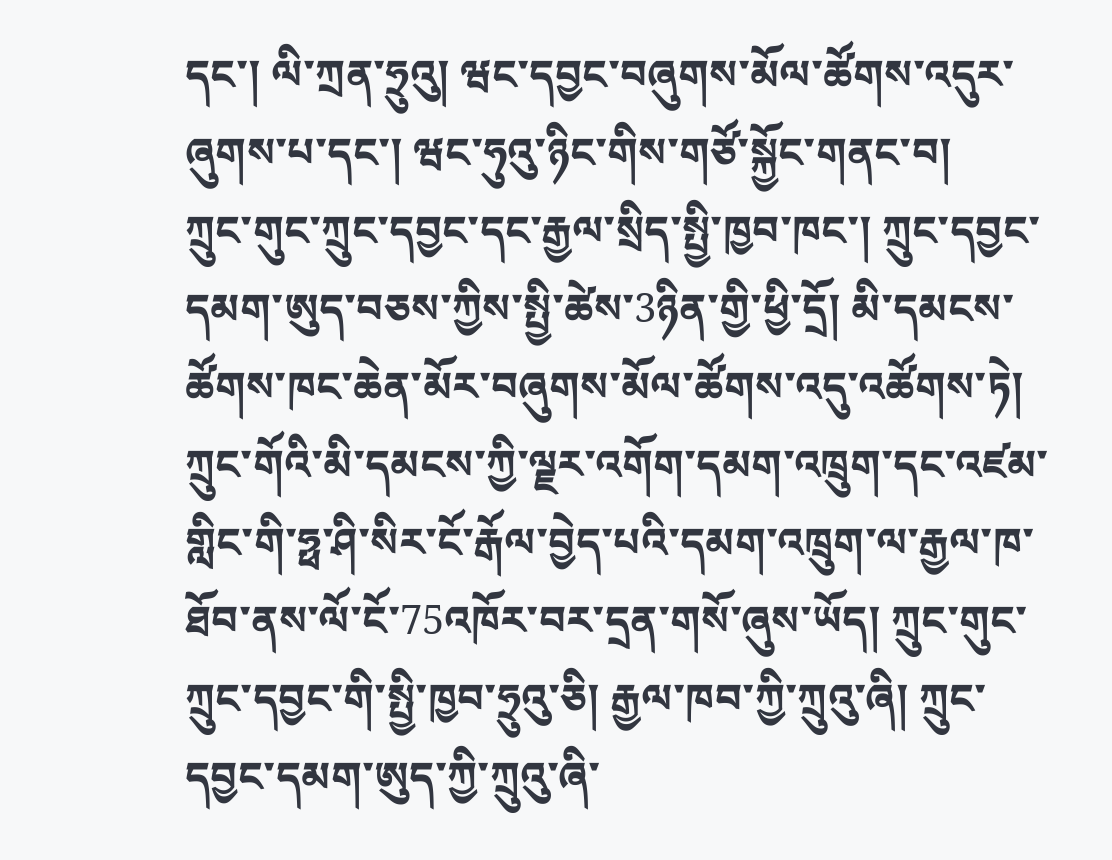དང་། ལི་ཀྲན་ཧྲུའུ། ཝང་དབྱང་བཞུགས་མོལ་ཚོགས་འདུར་ཞུགས་པ་དང་། ཝང་ཧུའུ་ཉིང་གིས་གཙོ་སྐྱོང་གནང་བ།
ཀྲུང་གུང་ཀྲུང་དབྱང་དང་རྒྱལ་སྲིད་སྤྱི་ཁྱབ་ཁང་། ཀྲུང་དབྱང་དམག་ཨུད་བཅས་ཀྱིས་སྤྱི་ཚེས་3ཉིན་གྱི་ཕྱི་དྲོ། མི་དམངས་ཚོགས་ཁང་ཆེན་མོར་བཞུགས་མོལ་ཚོགས་འདུ་འཚོགས་ཏེ། ཀྲུང་གོའི་མི་དམངས་ཀྱི་ལྗར་འགོག་དམག་འཁྲུག་དང་འཛམ་གླིང་གི་ཧྥ་ཤི་སིར་ངོ་རྒོལ་བྱེད་པའི་དམག་འཁྲུག་ལ་རྒྱལ་ཁ་ཐོབ་ནས་ལོ་ངོ་75འཁོར་བར་དྲན་གསོ་ཞུས་ཡོད། ཀྲུང་གུང་ཀྲུང་དབྱང་གི་སྤྱི་ཁྱབ་ཧྲུའུ་ཅི། རྒྱལ་ཁབ་ཀྱི་ཀྲུའུ་ཞི། ཀྲུང་དབྱང་དམག་ཨུད་ཀྱི་ཀྲུའུ་ཞི་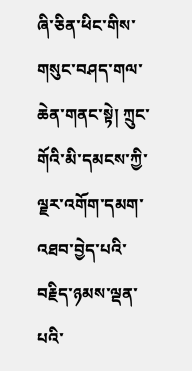ཞི་ཅིན་ཕིང་གིས་གསུང་བཤད་གལ་ཆེན་གནང་སྟེ། ཀྲུང་གོའི་མི་དམངས་ཀྱི་ལྗར་འགོག་དམག་འཐབ་བྱེད་པའི་བརྗིད་ཉམས་ལྡན་པའི་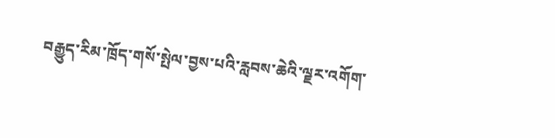བརྒྱུད་རིམ་ཁྲོད་གསོ་སྤེལ་བྱས་པའི་རླབས་ཆེའི་ལྗར་འགོག་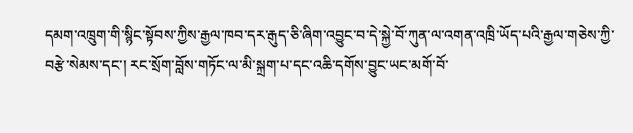དམག་འཁྲུག་གི་སྙིང་སྟོབས་ཀྱིས་རྒྱལ་ཁབ་དར་རྒུད་ཅི་ཞིག་འབྱུང་བ་དེ་སྐྱེ་བོ་ཀུན་ལ་འགན་འཁྲི་ཡོད་པའི་རྒྱལ་གཅེས་ཀྱི་བརྩེ་སེམས་དང་། རང་སྲོག་བློས་གཏོང་ལ་མི་སྐྲག་པ་དང་འཆི་དགོས་བྱུང་ཡང་མགོ་བོ་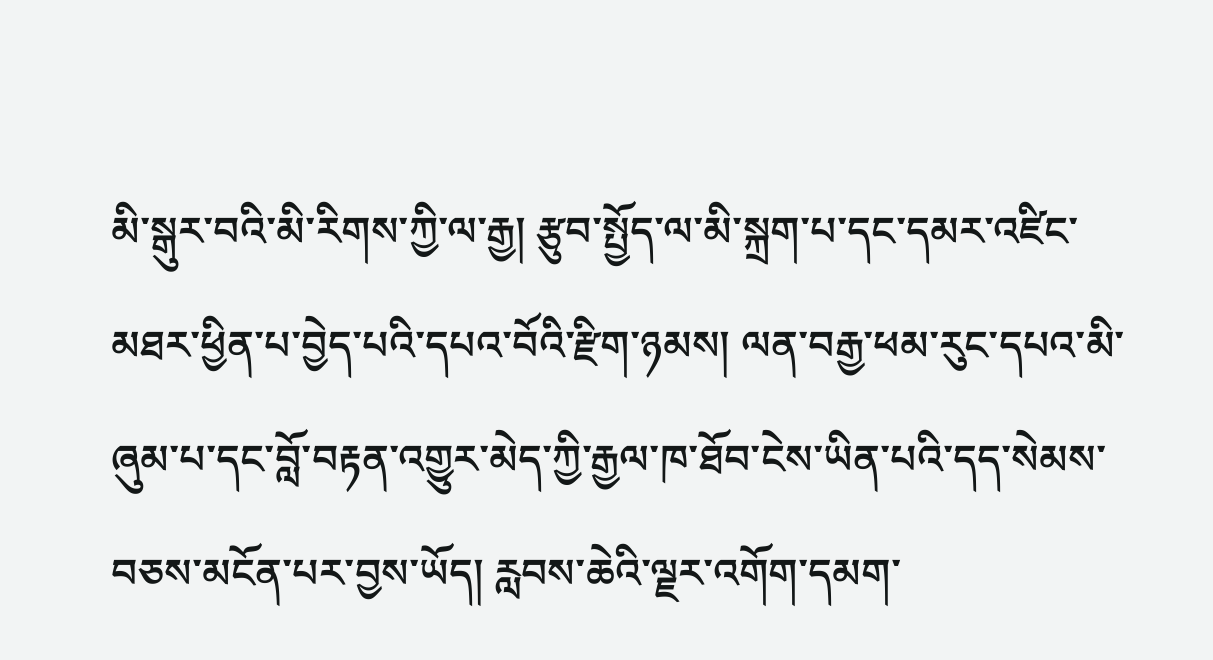མི་སྒུར་བའི་མི་རིགས་ཀྱི་ལ་རྒྱ། རྩུབ་སྤྱོད་ལ་མི་སྐྲག་པ་དང་དམར་འཛིང་མཐར་ཕྱིན་པ་བྱེད་པའི་དཔའ་བོའི་རྫིག་ཉམས། ལན་བརྒྱ་ཕམ་རུང་དཔའ་མི་ཞུམ་པ་དང་བློ་བརྟན་འགྱུར་མེད་ཀྱི་རྒྱལ་ཁ་ཐོབ་ངེས་ཡིན་པའི་དད་སེམས་བཅས་མངོན་པར་བྱས་ཡོད། རླབས་ཆེའི་ལྗར་འགོག་དམག་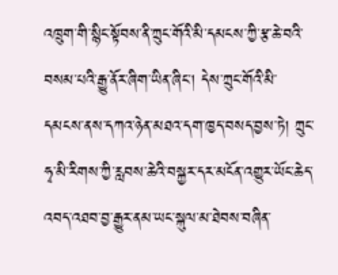འཁྲུག་གི་སྙིང་སྟོབས་ནི་ཀྲུང་གོའི་མི་དམངས་ཀྱི་རྩ་ཆེ་བའི་བསམ་པའི་རྒྱུ་ནོར་ཞིག་ཡིན་ཞིང་། དེས་ཀྲུང་གོའི་མི་དམངས་ནས་དཀའ་ཉེན་མཐའ་དག་ཁྱད་བསད་བྱས་ཏེ། ཀྲུང་ཧྭ་མི་རིགས་ཀྱི་རླབས་ཆེའི་བསྐྱར་དར་མངོན་འགྱུར་ཡོང་ཆེད་འབད་འཐབ་བྱ་རྒྱུར་ནམ་ཡང་སྐུལ་མ་ཐེབས་བཞིན་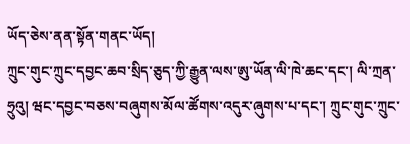ཡོད་ཅེས་ནན་སྟོན་གནང་ཡོད།
ཀྲུང་གུང་ཀྲུང་དབྱང་ཆབ་སྲིད་ཅུད་ཀྱི་རྒྱུན་ལས་ཨུ་ཡོན་ལི་ཁེ་ཆང་དང་། ལི་ཀྲན་ཧྲུའུ། ཝང་དབྱང་བཅས་བཞུགས་མོལ་ཚོགས་འདུར་ཞུགས་པ་དང་། ཀྲུང་གུང་ཀྲུང་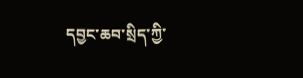དབྱང་ཆབ་སྲིད་ཀྱི་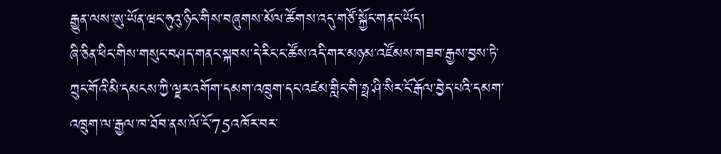རྒྱུན་ལས་ཨུ་ཡོན་ཝང་ཧུའུ་ཉིང་གིས་བཞུགས་མོལ་ཚོགས་འདུ་གཙོ་སྐྱོང་གནང་ཡོད།
ཞི་ཅིན་ཕིང་གིས་གསུང་བཤད་གནང་སྐབས་དེ་རིང་ང་ཚོས་འདི་གར་མཉམ་འཛོམས་གཟབ་རྒྱས་བྱས་ཏེ་ཀྲུང་གོའི་མི་དམངས་ཀྱི་ལྗར་འགོག་དམག་འཁྲུག་དང་འཛམ་གླིང་གི་ཧྥ་ཤི་སིར་ངོ་རྒོལ་བྱེད་པའི་དམག་འཁྲུག་ལ་རྒྱལ་ཁ་ཐོབ་ནས་ལོ་ངོ་75འཁོར་བར་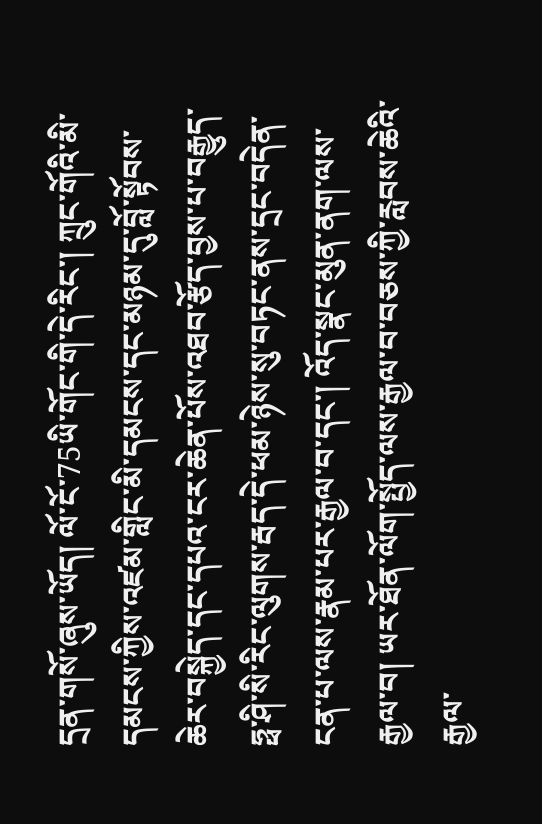དྲན་གསོ་ཞུས་ཡོད། ལོ་ངོ་75ཡི་གོང་གི་དེ་རིང་། ཀྲུང་གོའི་མི་དམངས་ཀྱིས་འཛམ་གླིང་མི་དམངས་དང་མཉམ་དུ་བློ་སྟོབས་ཆེར་བསྐྱེད་དང་དཔའ་ངར་ཆེན་པོས་འཐབ་རྩོད་བྱས་པ་བརྒྱུད་ཧྥ་ཤི་སི་རིང་ལུགས་རྦད་དེ་ཕམ་ཉེས་སུ་བཏང་ནས་དྲང་བདེན་ངན་པ་ལས་རྣམ་པར་རྒྱལ་བ་དང་། འོད་སྣང་མུན་ནག་ལས་རྒྱལ་བ། ཡར་ཐོན་ལོག་སྤྱོད་ལས་རྒྱལ་བ་བཅས་ཀྱི་རླབས་ཆེའི་རྒྱལ་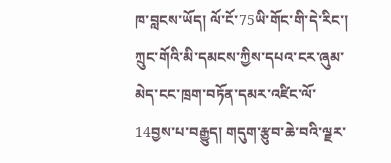ཁ་བླངས་ཡོད། ལོ་ངོ་75ཡི་གོང་གི་དེ་རིང་། ཀྲུང་གོའི་མི་དམངས་ཀྱིས་དཔའ་ངར་ཞུམ་མེད་ངང་ཁྲག་བཏོན་དམར་འཛིང་ལོ་14བྱས་པ་བརྒྱུད། གདུག་རྩུབ་ཆེ་བའི་ལྗར་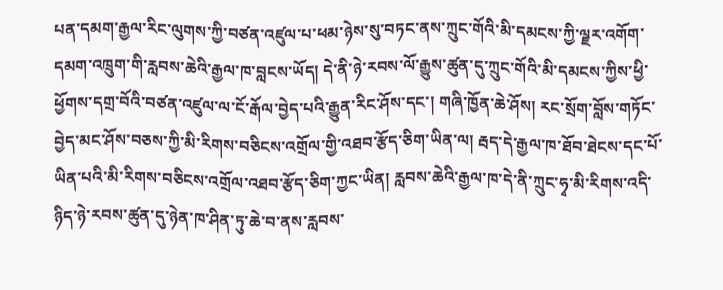པན་དམག་རྒྱལ་རིང་ལུགས་ཀྱི་བཙན་འཛུལ་པ་ཕམ་ཉེས་སུ་བཏང་ནས་ཀྲུང་གོའི་མི་དམངས་ཀྱི་ལྗར་འགོག་དམག་འཁྲུག་གི་རླབས་ཆེའི་རྒྱལ་ཁ་བླངས་ཡོད། དེ་ནི་ཉེ་རབས་ལོ་རྒྱུས་ཚུན་དུ་ཀྲུང་གོའི་མི་དམངས་ཀྱིས་ཕྱི་ཕྱོགས་དགྲ་བོའི་བཙན་འཛུལ་ལ་ངོ་རྒོལ་བྱེད་པའི་རྒྱུན་རིང་ཤོས་དང་། གཞི་ཁྱོན་ཆེ་ཤོས། རང་སྲོག་བློས་གཏོང་བྱེད་མང་ཤོས་བཅས་ཀྱི་མི་རིགས་བཅིངས་འགྲོལ་གྱི་འཐབ་རྩོད་ཅིག་ཡིན་ལ། རྦད་དེ་རྒྱལ་ཁ་ཐོབ་ཐེངས་དང་པོ་ཡིན་པའི་མི་རིགས་བཅིངས་འགྲོལ་འཐབ་རྩོད་ཅིག་ཀྱང་ཡིན། རླབས་ཆེའི་རྒྱལ་ཁ་དེ་ནི་ཀྲུང་ཧྭ་མི་རིགས་འདི་ཉིད་ཉེ་རབས་ཚུན་དུ་ཉེན་ཁ་ཤིན་ཏུ་ཆེ་བ་ནས་རླབས་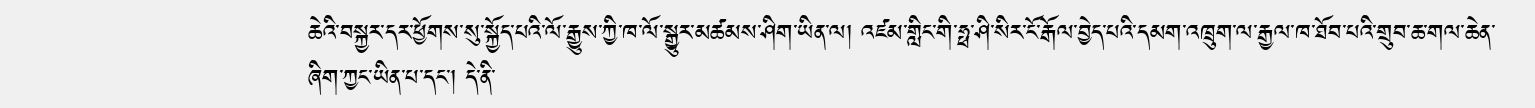ཆེའི་བསྐྱར་དར་ཕྱོགས་སུ་སྐྱོད་པའི་ལོ་རྒྱུས་ཀྱི་ཁ་ལོ་སྒྱུར་མཚམས་ཤིག་ཡིན་ལ། འཛམ་གླིང་གི་ཧྥ་ཤི་སིར་ངོ་རྒོལ་བྱེད་པའི་དམག་འཁྲུག་ལ་རྒྱལ་ཁ་ཐོབ་པའི་གྲུབ་ཆ་གལ་ཆེན་ཞིག་ཀྱང་ཡིན་པ་དང་། དེ་ནི་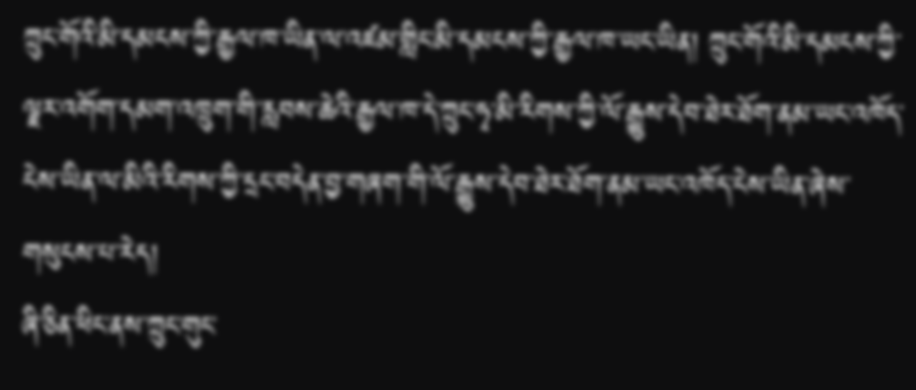ཀྲུང་གོའི་མི་དམངས་ཀྱི་རྒྱལ་ཁ་ཡིན་ལ་འཛམ་གླིང་མི་དམངས་ཀྱི་རྒྱལ་ཁ་ཡང་ཡིན། ཀྲུང་གོའི་མི་དམངས་ཀྱི་ལྗར་འགོག་དམག་འཁྲུག་གི་རླབས་ཆེའི་རྒྱལ་ཁ་དེ་ཀྲུང་ཧྭ་མི་རིགས་ཀྱི་ལོ་རྒྱུས་དེབ་ཐེར་ཐོག་ནམ་ཡང་འཁོད་ངེས་ཡིན་ལ་མིའི་རིགས་ཀྱི་དྲང་བདེན་བྱ་གཞག་གི་ལོ་རྒྱུས་དེབ་ཐེར་ཐོག་ནམ་ཡང་འཁོད་ངེས་ཡིན་ཞེས་གསུངས་པ་རེད།
ཞི་ཅིན་ཕིང་ནས་ཀྲུང་གུང་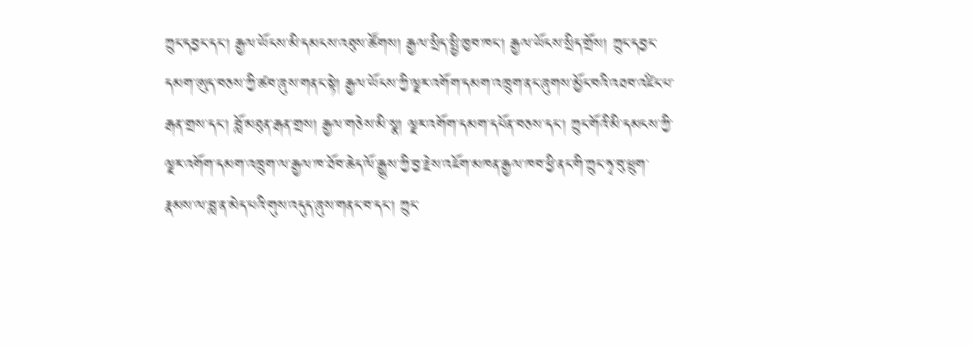ཀྲུང་དབྱང་དང་། རྒྱལ་ཡོངས་མི་དམངས་འཐུས་ཚོགས། རྒྱལ་སྲིད་སྤྱི་ཁྱབ་ཁང་། རྒྱལ་ཡོངས་སྲིད་གྲོས། ཀྲུང་དབྱང་དམག་ཨུད་བཅས་ཀྱི་ཚབ་ཞུས་གནང་སྟེ། རྒྱལ་ཡོངས་ཀྱི་ལྗར་འགོག་དམག་འཁྲུག་ནང་ཞུགས་མྱོང་བའི་འཐབ་འཛིང་པ་རྒན་གྲས་དང་། བློ་མཐུན་རྒན་གྲས། རྒྱལ་གཅེས་མི་སྣ། ལྗར་འགོག་དམག་དཔོན་བཅས་དང་། ཀྲུང་གོའི་མི་དམངས་ཀྱི་ལྗར་འགོག་དམག་འཁྲུག་ལ་རྒྱལ་ཁ་ཐོབ་ཆེད་ལོ་རྒྱུས་ཀྱི་བྱ་རྗེས་འཇོག་མཁན་རྒྱལ་ཁབ་ཕྱི་ནང་གི་ཀྲུང་ཧྭ་བུ་ཕྲུག་རྣམས་ལ་བླ་ན་མེད་པའི་གུས་འདུད་ཞུས་གནང་བ་དང་། ཀྲུང་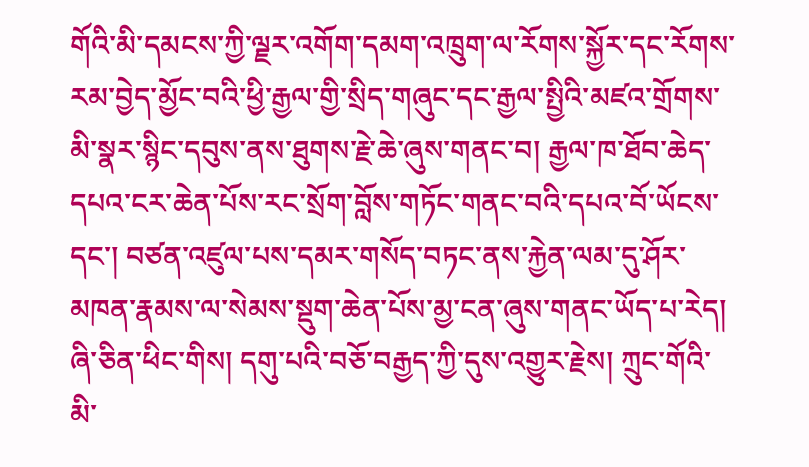གོའི་མི་དམངས་ཀྱི་ལྗར་འགོག་དམག་འཁྲུག་ལ་རོགས་སྐྱོར་དང་རོགས་རམ་བྱེད་མྱོང་བའི་ཕྱི་རྒྱལ་གྱི་སྲིད་གཞུང་དང་རྒྱལ་སྤྱིའི་མཛའ་གྲོགས་མི་སྣར་སྙིང་དབུས་ནས་ཐུགས་རྗེ་ཆེ་ཞུས་གནང་བ། རྒྱལ་ཁ་ཐོབ་ཆེད་དཔའ་ངར་ཆེན་པོས་རང་སྲོག་བློས་གཏོང་གནང་བའི་དཔའ་བོ་ཡོངས་དང་། བཙན་འཛུལ་པས་དམར་གསོད་བཏང་ནས་རྐྱེན་ལམ་དུ་ཤོར་མཁན་རྣམས་ལ་སེམས་སྡུག་ཆེན་པོས་མྱ་ངན་ཞུས་གནང་ཡོད་པ་རེད།
ཞི་ཅིན་ཕིང་གིས། དགུ་པའི་བཅོ་བརྒྱད་ཀྱི་དུས་འགྱུར་རྗེས། ཀྲུང་གོའི་མི་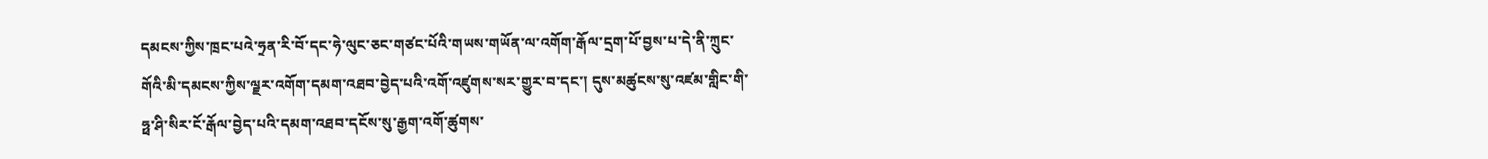དམངས་ཀྱིས་ཁྲང་པའེ་ཧྲན་རི་བོ་དང་ཧེ་ལུང་ཅང་གཙང་པོའི་གཡས་གཡོན་ལ་འགོག་རྒོལ་དྲག་པོ་བྱས་པ་དེ་ནི་ཀྲུང་གོའི་མི་དམངས་ཀྱིས་ལྗར་འགོག་དམག་འཐབ་བྱེད་པའི་འགོ་འཛུགས་སར་གྱུར་བ་དང་། དུས་མཚུངས་སུ་འཛམ་གླིང་གི་ཧྥ་ཤི་སིར་ངོ་རྒོལ་བྱེད་པའི་དམག་འཐབ་དངོས་སུ་རྒྱག་འགོ་ཚུགས་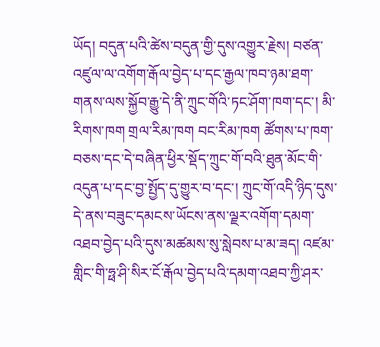ཡོད། བདུན་པའི་ཚེས་བདུན་གྱི་དུས་འགྱུར་རྗེས། བཙན་འཛུལ་ལ་འགོག་རྒོལ་བྱེད་པ་དང་རྒྱལ་ཁབ་ཉམ་ཐག་གནས་ལས་སྐྱོབ་རྒྱུ་དེ་ནི་ཀྲུང་གོའི་ཏང་ཤོག་ཁག་དང་། མི་རིགས་ཁག གྲལ་རིམ་ཁག བང་རིམ་ཁག ཚོགས་པ་ཁག་བཅས་དང་དེ་བཞིན་ཕྱིར་སྡོད་ཀྲུང་གོ་བའི་ཐུན་མོང་གི་འདུན་པ་དང་བྱ་སྤྱོད་དུ་གྱུར་བ་དང་། ཀྲུང་གོ་འདི་ཉིད་དུས་དེ་ནས་བཟུང་དམངས་ཡོངས་ནས་ལྗར་འགོག་དམག་འཐབ་བྱེད་པའི་དུས་མཚམས་སུ་སླེབས་པ་མ་ཟད། འཛམ་གླིང་གི་ཧྥ་ཤི་སིར་ངོ་རྒོལ་བྱེད་པའི་དམག་འཐབ་ཀྱི་ཤར་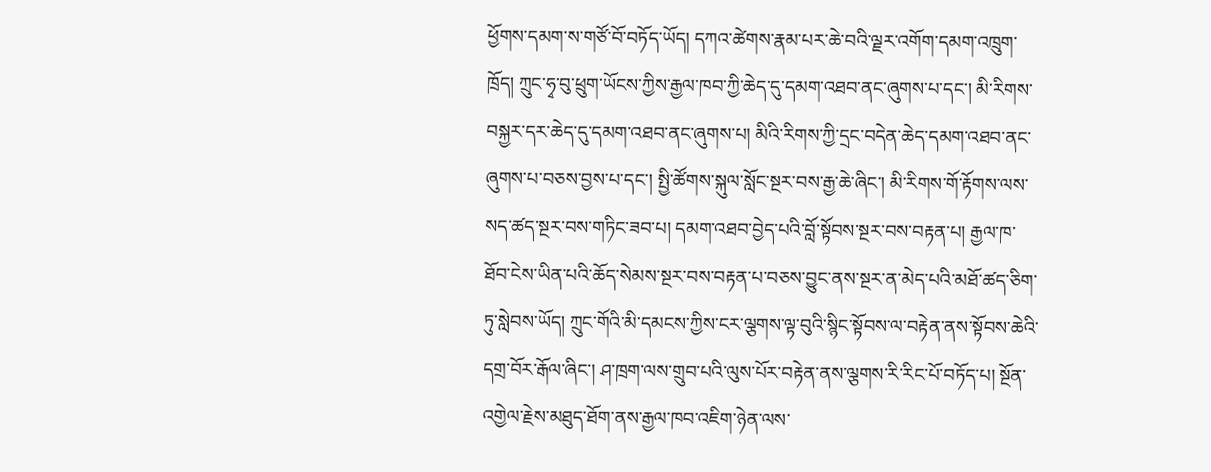ཕྱོགས་དམག་ས་གཙོ་བོ་བཏོད་ཡོད། དཀའ་ཚེགས་རྣམ་པར་ཆེ་བའི་ལྗར་འགོག་དམག་འཁྲུག་ཁྲོད། ཀྲུང་ཧྭ་བུ་ཕྲུག་ཡོངས་ཀྱིས་རྒྱལ་ཁབ་ཀྱི་ཆེད་དུ་དམག་འཐབ་ནང་ཞུགས་པ་དང་། མི་རིགས་བསྐྱར་དར་ཆེད་དུ་དམག་འཐབ་ནང་ཞུགས་པ། མིའི་རིགས་ཀྱི་དྲང་བདེན་ཆེད་དམག་འཐབ་ནང་ཞུགས་པ་བཅས་བྱས་པ་དང་། སྤྱི་ཚོགས་སྐུལ་སློང་སྔར་བས་རྒྱ་ཆེ་ཞིང་། མི་རིགས་གོ་རྟོགས་ལས་སད་ཚད་སྔར་བས་གཏིང་ཟབ་པ། དམག་འཐབ་བྱེད་པའི་བློ་སྟོབས་སྔར་བས་བརྟན་པ། རྒྱལ་ཁ་ཐོབ་ངེས་ཡིན་པའི་ཆོད་སེམས་སྔར་བས་བརྟན་པ་བཅས་བྱུང་ནས་སྔར་ན་མེད་པའི་མཐོ་ཚད་ཅིག་ཏུ་སླེབས་ཡོད། ཀྲུང་གོའི་མི་དམངས་ཀྱིས་ངར་ལྕགས་ལྟ་བུའི་སྙིང་སྟོབས་ལ་བརྟེན་ནས་སྟོབས་ཆེའི་དགྲ་བོར་རྒོལ་ཞིང་། ཤ་ཁྲག་ལས་གྲུབ་པའི་ལུས་པོར་བརྟེན་ནས་ལྕགས་རི་རིང་པོ་བཏོད་པ། སྔོན་འགྱེལ་རྗེས་མཐུད་ཐོག་ནས་རྒྱལ་ཁབ་འཇིག་ཉེན་ལས་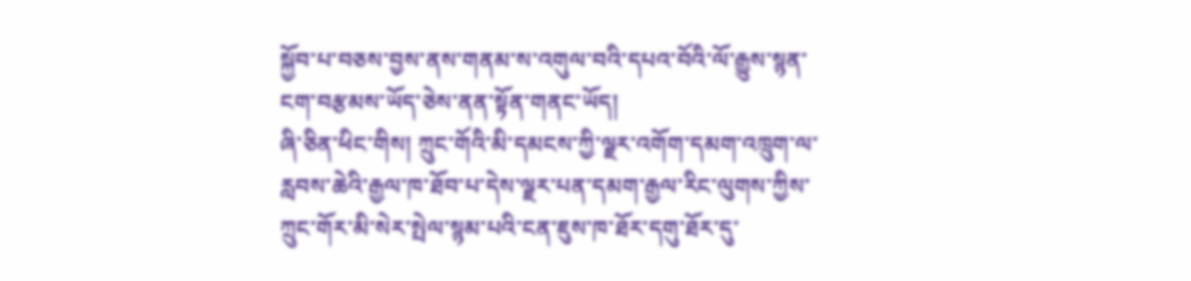སྐྱོབ་པ་བཅས་བྱས་ནས་གནམ་ས་འགུལ་བའི་དཔའ་བོའི་ལོ་རྒྱུས་སྙན་ངག་བརྩམས་ཡོད་ཅེས་ནན་སྟོན་གནང་ཡོད།
ཞི་ཅིན་ཕིང་གིས། ཀྲུང་གོའི་མི་དམངས་ཀྱི་ལྗར་འགོག་དམག་འཁྲུག་ལ་རླབས་ཆེའི་རྒྱལ་ཁ་ཐོབ་པ་དེས་ལྗར་པན་དམག་རྒྱལ་རིང་ལུགས་ཀྱིས་ཀྲུང་གོར་མི་སེར་སྤེལ་སྙམ་པའི་ངན་ཇུས་ཁ་ཐོར་དགུ་ཐོར་དུ་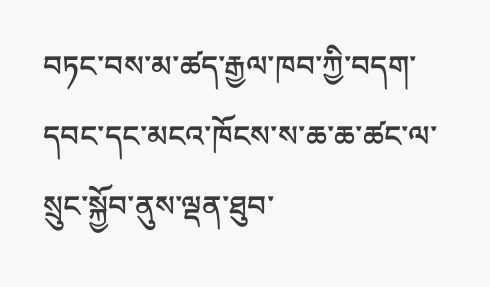བཏང་བས་མ་ཚད་རྒྱལ་ཁབ་ཀྱི་བདག་དབང་དང་མངའ་ཁོངས་ས་ཆ་ཆ་ཚང་ལ་སྲུང་སྐྱོབ་ནུས་ལྡན་ཐུབ་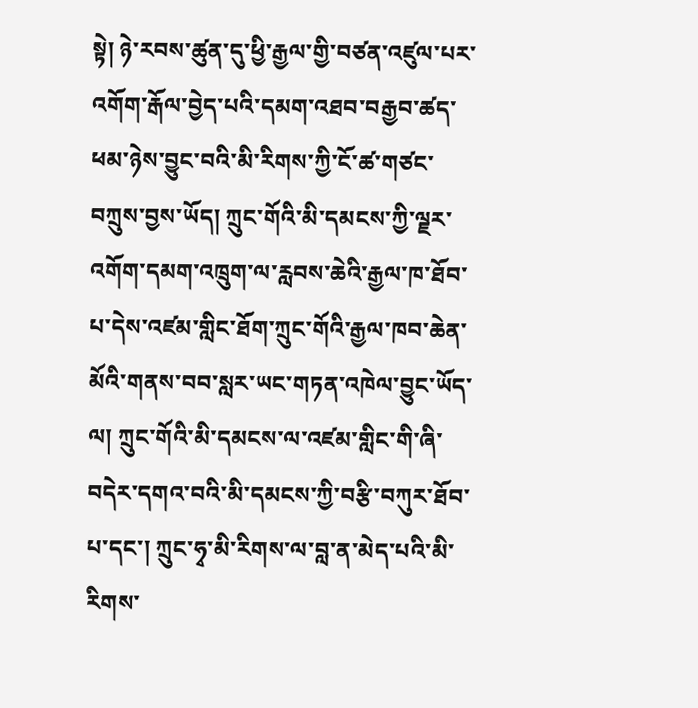སྟེ། ཉེ་རབས་ཚུན་དུ་ཕྱི་རྒྱལ་གྱི་བཙན་འཛུལ་པར་འགོག་རྒོལ་བྱེད་པའི་དམག་འཐབ་བརྒྱབ་ཚད་ཕམ་ཉེས་བྱུང་བའི་མི་རིགས་ཀྱི་ངོ་ཚ་གཙང་བཀྲུས་བྱས་ཡོད། ཀྲུང་གོའི་མི་དམངས་ཀྱི་ལྗར་འགོག་དམག་འཁྲུག་ལ་རླབས་ཆེའི་རྒྱལ་ཁ་ཐོབ་པ་དེས་འཛམ་གླིང་ཐོག་ཀྲུང་གོའི་རྒྱལ་ཁབ་ཆེན་མོའི་གནས་བབ་སླར་ཡང་གཏན་འཁེལ་བྱུང་ཡོད་ལ། ཀྲུང་གོའི་མི་དམངས་ལ་འཛམ་གླིང་གི་ཞི་བདེར་དགའ་བའི་མི་དམངས་ཀྱི་བརྩི་བཀུར་ཐོབ་པ་དང་། ཀྲུང་ཧྭ་མི་རིགས་ལ་བླ་ན་མེད་པའི་མི་རིགས་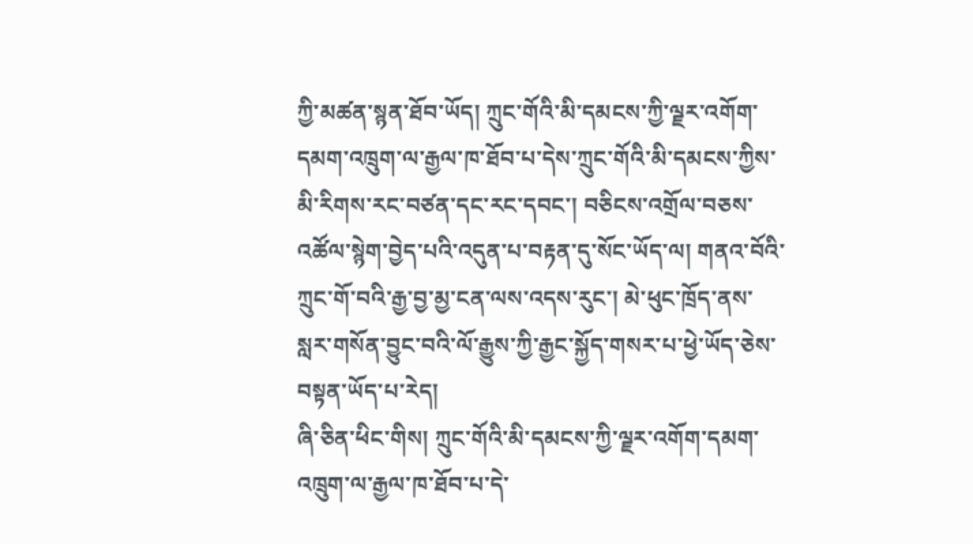ཀྱི་མཚན་སྙན་ཐོབ་ཡོད། ཀྲུང་གོའི་མི་དམངས་ཀྱི་ལྗར་འགོག་དམག་འཁྲུག་ལ་རྒྱལ་ཁ་ཐོབ་པ་དེས་ཀྲུང་གོའི་མི་དམངས་ཀྱིས་མི་རིགས་རང་བཙན་དང་རང་དབང་། བཅིངས་འགྲོལ་བཅས་འཚོལ་སྙེག་བྱེད་པའི་འདུན་པ་བརྟན་དུ་སོང་ཡོད་ལ། གནའ་བོའི་ཀྲུང་གོ་བའི་རྒྱ་བྱ་མྱ་ངན་ལས་འདས་རུང་། མེ་ཕུང་ཁྲོད་ནས་སླར་གསོན་བྱུང་བའི་ལོ་རྒྱུས་ཀྱི་རྒྱང་སྐྱོད་གསར་པ་ཕྱེ་ཡོད་ཅེས་བསྟན་ཡོད་པ་རེད།
ཞི་ཅིན་ཕིང་གིས། ཀྲུང་གོའི་མི་དམངས་ཀྱི་ལྗར་འགོག་དམག་འཁྲུག་ལ་རྒྱལ་ཁ་ཐོབ་པ་དེ་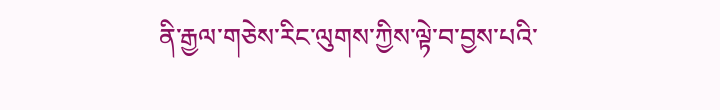ནི་རྒྱལ་གཅེས་རིང་ལུགས་ཀྱིས་ལྟེ་བ་བྱས་པའི་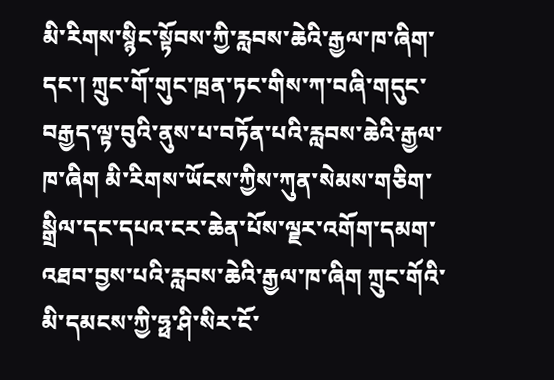མི་རིགས་སྙིང་སྟོབས་ཀྱི་རླབས་ཆེའི་རྒྱལ་ཁ་ཞིག་དང་། ཀྲུང་གོ་གུང་ཁྲན་ཏང་གིས་ཀ་བཞི་གདུང་བརྒྱད་ལྟ་བུའི་ནུས་པ་བཏོན་པའི་རླབས་ཆེའི་རྒྱལ་ཁ་ཞིག མི་རིགས་ཡོངས་ཀྱིས་ཀུན་སེམས་གཅིག་སྒྲིལ་དང་དཔའ་ངར་ཆེན་པོས་ལྗར་འགོག་དམག་འཐབ་བྱས་པའི་རླབས་ཆེའི་རྒྱལ་ཁ་ཞིག ཀྲུང་གོའི་མི་དམངས་ཀྱི་ཧྥ་ཤི་སིར་ངོ་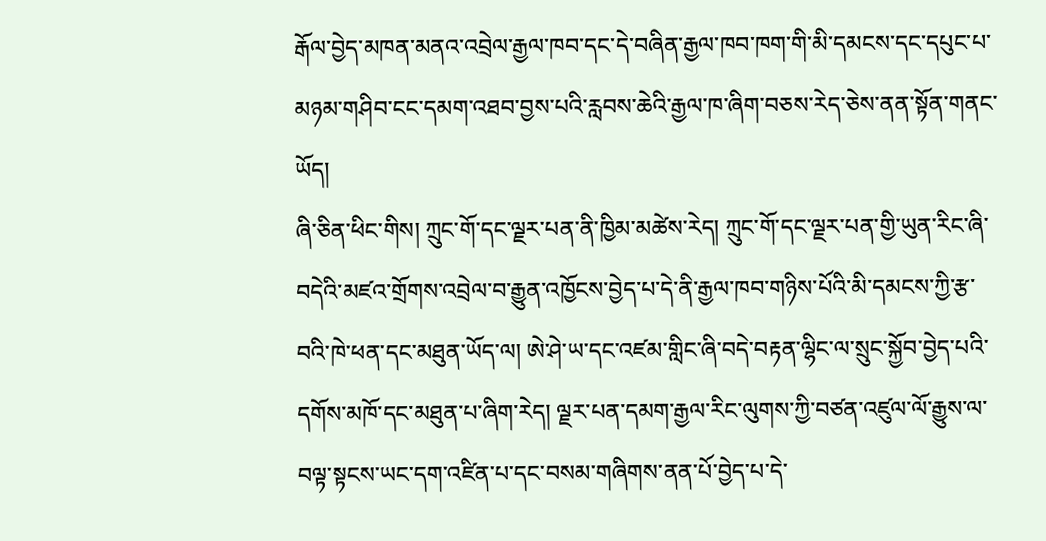རྒོལ་བྱེད་མཁན་མནའ་འབྲེལ་རྒྱལ་ཁབ་དང་དེ་བཞིན་རྒྱལ་ཁབ་ཁག་གི་མི་དམངས་དང་དཔུང་པ་མཉམ་གཤིབ་ངང་དམག་འཐབ་བྱས་པའི་རླབས་ཆེའི་རྒྱལ་ཁ་ཞིག་བཅས་རེད་ཅེས་ནན་སྟོན་གནང་ཡོད།
ཞི་ཅིན་ཕིང་གིས། ཀྲུང་གོ་དང་ལྗར་པན་ནི་ཁྱིམ་མཚེས་རེད། ཀྲུང་གོ་དང་ལྗར་པན་གྱི་ཡུན་རིང་ཞི་བདེའི་མཛའ་གྲོགས་འབྲེལ་བ་རྒྱུན་འཁྱོངས་བྱེད་པ་དེ་ནི་རྒྱལ་ཁབ་གཉིས་པོའི་མི་དམངས་ཀྱི་རྩ་བའི་ཁེ་ཕན་དང་མཐུན་ཡོད་ལ། ཨེ་ཤེ་ཡ་དང་འཛམ་གླིང་ཞི་བདེ་བརྟན་ལྷིང་ལ་སྲུང་སྐྱོབ་བྱེད་པའི་དགོས་མཁོ་དང་མཐུན་པ་ཞིག་རེད། ལྗར་པན་དམག་རྒྱལ་རིང་ལུགས་ཀྱི་བཙན་འཛུལ་ལོ་རྒྱུས་ལ་བལྟ་སྟངས་ཡང་དག་འཛིན་པ་དང་བསམ་གཞིགས་ནན་པོ་བྱེད་པ་དེ་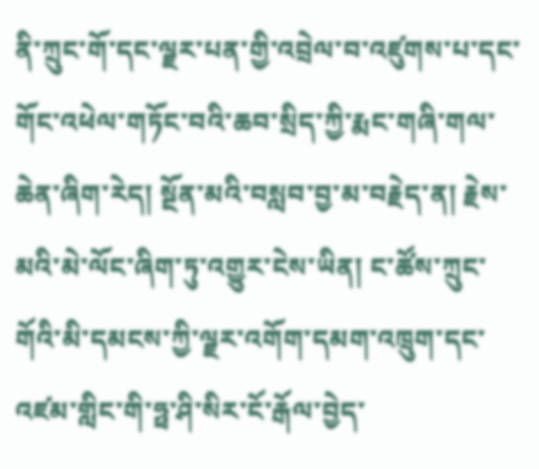ནི་ཀྲུང་གོ་དང་ལྗར་པན་གྱི་འབྲེལ་བ་འཛུགས་པ་དང་གོང་འཕེལ་གཏོང་བའི་ཆབ་སྲིད་ཀྱི་རྨང་གཞི་གལ་ཆེན་ཞིག་རེད། སྔོན་མའི་བསླབ་བྱ་མ་བརྗེད་ན། རྗེས་མའི་མེ་ལོང་ཞིག་ཏུ་འགྱུར་ངེས་ཡིན། ང་ཚོས་ཀྲུང་གོའི་མི་དམངས་ཀྱི་ལྗར་འགོག་དམག་འཁྲུག་དང་འཛམ་གླིང་གི་ཧྥ་ཤི་སིར་ངོ་རྒོལ་བྱེད་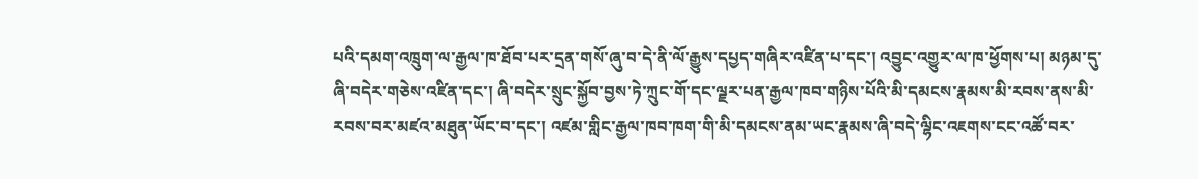པའི་དམག་འཁྲུག་ལ་རྒྱལ་ཁ་ཐོབ་པར་དྲན་གསོ་ཞུ་བ་དེ་ནི་ལོ་རྒྱུས་དཔྱད་གཞིར་འཛིན་པ་དང་། འབྱུང་འགྱུར་ལ་ཁ་ཕྱོགས་པ། མཉམ་དུ་ཞི་བདེར་གཅེས་འཛིན་དང་། ཞི་བདེར་སྲུང་སྐྱོབ་བྱས་ཏེ་ཀྲུང་གོ་དང་ལྗར་པན་རྒྱལ་ཁབ་གཉིས་པོའི་མི་དམངས་རྣམས་མི་རབས་ནས་མི་རབས་བར་མཛའ་མཐུན་ཡོང་བ་དང་། འཛམ་གླིང་རྒྱལ་ཁབ་ཁག་གི་མི་དམངས་ནམ་ཡང་རྣམས་ཞི་བདེ་ལྷིང་འཇགས་ངང་འཚོ་བར་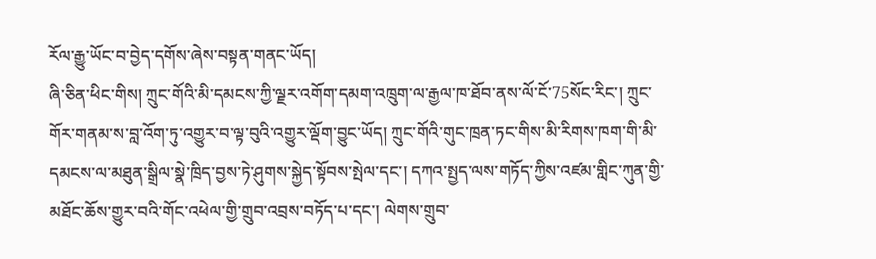རོལ་རྒྱུ་ཡོང་བ་བྱེད་དགོས་ཞེས་བསྟན་གནང་ཡོད།
ཞི་ཅིན་ཕིང་གིས། ཀྲུང་གོའི་མི་དམངས་ཀྱི་ལྗར་འགོག་དམག་འཁྲུག་ལ་རྒྱལ་ཁ་ཐོབ་ནས་ལོ་ངོ་75སོང་རིང་། ཀྲུང་གོར་གནམ་ས་བླ་འོག་ཏུ་འགྱུར་བ་ལྟ་བུའི་འགྱུར་ལྡོག་བྱུང་ཡོད། ཀྲུང་གོའི་གུང་ཁྲན་ཏང་གིས་མི་རིགས་ཁག་གི་མི་དམངས་ལ་མཐུན་སྒྲིལ་སྣེ་ཁྲིད་བྱས་ཏེ་ཤུགས་སྐྱེད་སྟོབས་སྤེལ་དང་། དཀའ་སྤྱད་ལས་གཏོད་ཀྱིས་འཛམ་གླིང་ཀུན་གྱི་མཐོང་ཆོས་གྱུར་བའི་གོང་འཕེལ་གྱི་གྲུབ་འབྲས་བཏོད་པ་དང་། ལེགས་གྲུབ་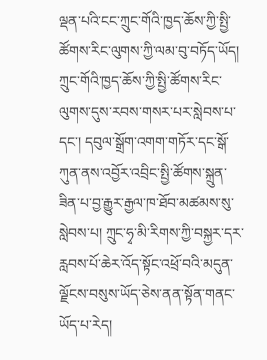ལྡན་པའི་ངང་ཀྲུང་གོའི་ཁྱད་ཆོས་ཀྱི་སྤྱི་ཚོགས་རིང་ལུགས་ཀྱི་ལམ་བུ་བཏོད་ཡོད། ཀྲུང་གོའི་ཁྱད་ཆོས་ཀྱི་སྤྱི་ཚོགས་རིང་ལུགས་དུས་རབས་གསར་པར་སླེབས་པ་དང་། དབུལ་སྒྲོག་འགག་གཏོར་དང་སྒོ་ཀུན་ནས་འབྱོར་འབྲིང་སྤྱི་ཚོགས་སྐྲུན་ཟིན་པ་བྱ་རྒྱུར་རྒྱལ་ཁ་ཐོབ་མཚམས་སུ་སླེབས་པ། ཀྲུང་ཧྭ་མི་རིགས་ཀྱི་བསྐྱར་དར་རླབས་པོ་ཆེར་འོད་སྟོང་འཕྲོ་བའི་མདུན་ལྗོངས་བསུས་ཡོད་ཅེས་ནན་སྟོན་གནང་ཡོད་པ་རེད།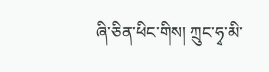ཞི་ཅིན་ཕིང་གིས། ཀྲུང་ཧྭ་མི་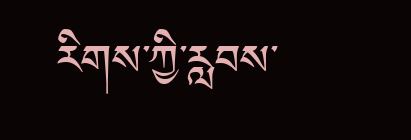རིགས་ཀྱི་རླབས་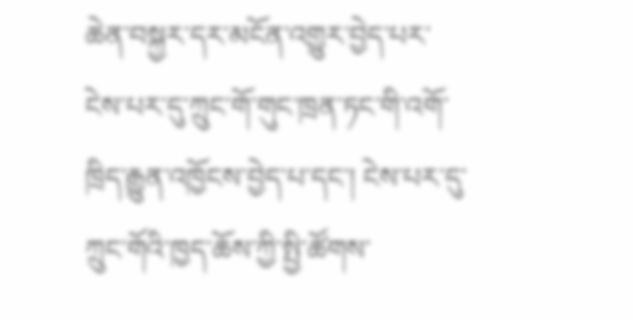ཆེན་བསྐྱར་དར་མངོན་འགྱུར་བྱེད་པར་ངེས་པར་དུ་ཀྲུང་གོ་གུང་ཁྲན་ཏང་གི་འགོ་ཁྲིད་རྒྱུན་འཁྱོངས་བྱེད་པ་དང་། ངེས་པར་དུ་ཀྲུང་གོའི་ཁྱད་ཆོས་ཀྱི་སྤྱི་ཚོགས་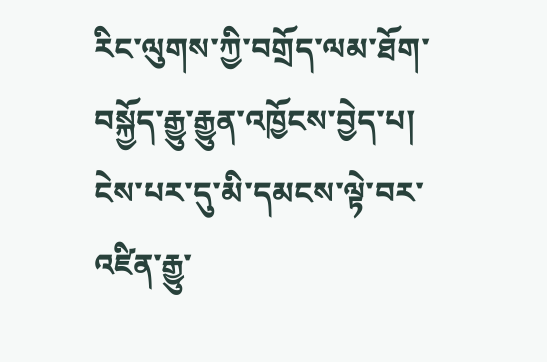རིང་ལུགས་ཀྱི་བགྲོད་ལམ་ཐོག་བསྐྱོད་རྒྱུ་རྒྱུན་འཁྱོངས་བྱེད་པ། ངེས་པར་དུ་མི་དམངས་ལྟེ་བར་འཛིན་རྒྱུ་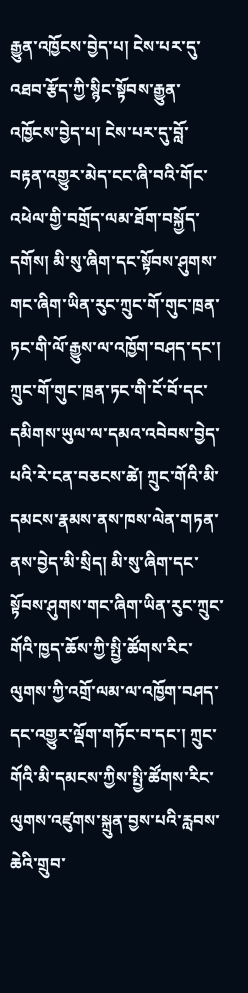རྒྱུན་འཁྱོངས་བྱེད་པ། ངེས་པར་དུ་འཐབ་རྩོད་ཀྱི་སྙིང་སྟོབས་རྒྱུན་འཁྱོངས་བྱེད་པ། ངེས་པར་དུ་བློ་བརྟན་འགྱུར་མེད་ངང་ཞི་བའི་གོང་འཕེལ་གྱི་བགྲོད་ལམ་ཐོག་བསྐྱོད་དགོས། མི་སུ་ཞིག་དང་སྟོབས་ཤུགས་གང་ཞིག་ཡིན་རུང་ཀྲུང་གོ་གུང་ཁྲན་ཏང་གི་ལོ་རྒྱུས་ལ་འཁྱོག་བཤད་དང་། ཀྲུང་གོ་གུང་ཁྲན་ཏང་གི་ངོ་བོ་དང་དམིགས་ཡུལ་ལ་དམའ་འབེབས་བྱེད་པའི་རེ་ངན་བཅངས་ཚེ། ཀྲུང་གོའི་མི་དམངས་རྣམས་ནས་ཁས་ལེན་གཏན་ནས་བྱེད་མི་སྲིད། མི་སུ་ཞིག་དང་སྟོབས་ཤུགས་གང་ཞིག་ཡིན་རུང་ཀྲུང་གོའི་ཁྱད་ཆོས་ཀྱི་སྤྱི་ཚོགས་རིང་ལུགས་ཀྱི་འགྲོ་ལམ་ལ་འཁྱོག་བཤད་དང་འགྱུར་ལྡོག་གཏོང་བ་དང་། ཀྲུང་གོའི་མི་དམངས་ཀྱིས་སྤྱི་ཚོགས་རིང་ལུགས་འཛུགས་སྐྲུན་བྱས་པའི་རླབས་ཆེའི་གྲུབ་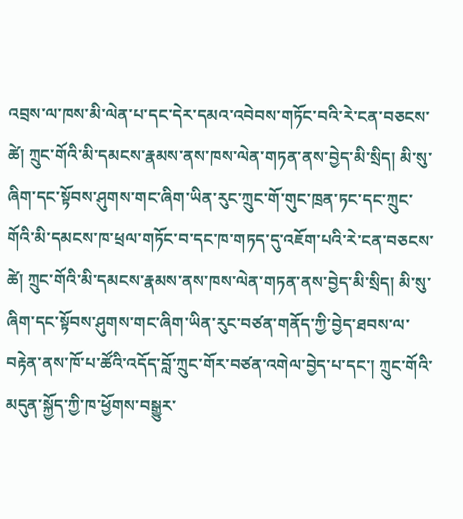འབྲས་ལ་ཁས་མི་ལེན་པ་དང་དེར་དམའ་འབེབས་གཏོང་བའི་རེ་ངན་བཅངས་ཚེ། ཀྲུང་གོའི་མི་དམངས་རྣམས་ནས་ཁས་ལེན་གཏན་ནས་བྱེད་མི་སྲིད། མི་སུ་ཞིག་དང་སྟོབས་ཤུགས་གང་ཞིག་ཡིན་རུང་ཀྲུང་གོ་གུང་ཁྲན་ཏང་དང་ཀྲུང་གོའི་མི་དམངས་ཁ་ཕྲལ་གཏོང་བ་དང་ཁ་གཏད་དུ་འཇོག་པའི་རེ་ངན་བཅངས་ཚེ། ཀྲུང་གོའི་མི་དམངས་རྣམས་ནས་ཁས་ལེན་གཏན་ནས་བྱེད་མི་སྲིད། མི་སུ་ཞིག་དང་སྟོབས་ཤུགས་གང་ཞིག་ཡིན་རུང་བཙན་གནོད་ཀྱི་བྱེད་ཐབས་ལ་བརྟེན་ནས་ཁོ་པ་ཚོའི་འདོད་བློ་ཀྲུང་གོར་བཙན་འགེལ་བྱེད་པ་དང་། ཀྲུང་གོའི་མདུན་སྐྱོད་ཀྱི་ཁ་ཕྱོགས་བསྒྱུར་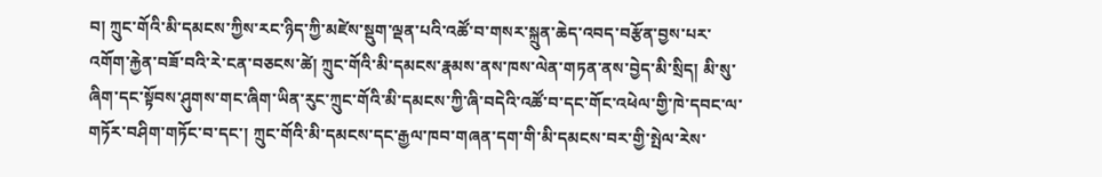བ། ཀྲུང་གོའི་མི་དམངས་ཀྱིས་རང་ཉིད་ཀྱི་མཛེས་སྡུག་ལྡན་པའི་འཚོ་བ་གསར་སྐྲུན་ཆེད་འབད་བརྩོན་བྱས་པར་འགོག་རྐྱེན་བཟོ་བའི་རེ་ངན་བཅངས་ཚེ། ཀྲུང་གོའི་མི་དམངས་རྣམས་ནས་ཁས་ལེན་གཏན་ནས་བྱེད་མི་སྲིད། མི་སུ་ཞིག་དང་སྟོབས་ཤུགས་གང་ཞིག་ཡིན་རུང་ཀྲུང་གོའི་མི་དམངས་ཀྱི་ཞི་བདེའི་འཚོ་བ་དང་གོང་འཕེལ་གྱི་ཁེ་དབང་ལ་གཏོར་བཤིག་གཏོང་བ་དང་། ཀྲུང་གོའི་མི་དམངས་དང་རྒྱལ་ཁབ་གཞན་དག་གི་མི་དམངས་བར་གྱི་སྤེལ་རེས་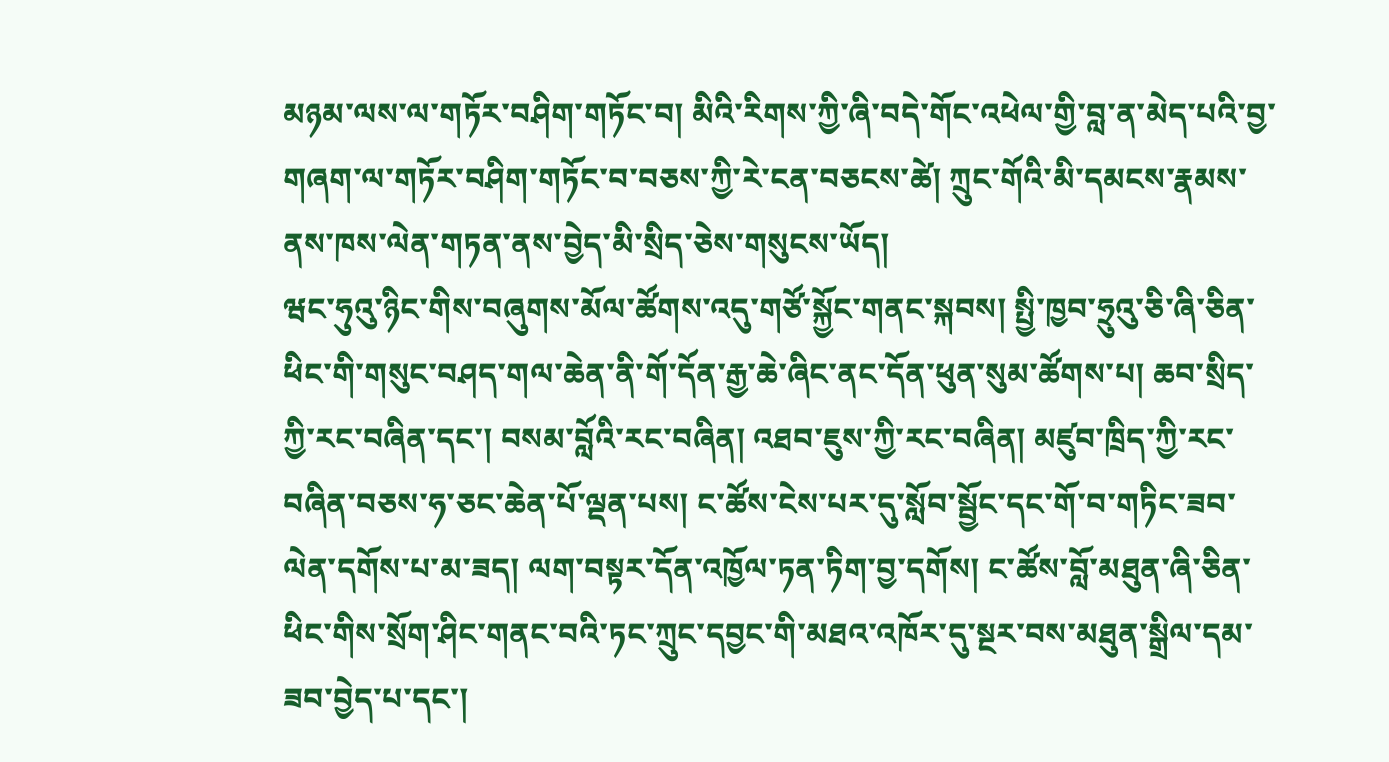མཉམ་ལས་ལ་གཏོར་བཤིག་གཏོང་བ། མིའི་རིགས་ཀྱི་ཞི་བདེ་གོང་འཕེལ་གྱི་བླ་ན་མེད་པའི་བྱ་གཞག་ལ་གཏོར་བཤིག་གཏོང་བ་བཅས་ཀྱི་རེ་ངན་བཅངས་ཚེ། ཀྲུང་གོའི་མི་དམངས་རྣམས་ནས་ཁས་ལེན་གཏན་ནས་བྱེད་མི་སྲིད་ཅེས་གསུངས་ཡོད།
ཝང་ཧུའུ་ཉིང་གིས་བཞུགས་མོལ་ཚོགས་འདུ་གཙོ་སྐྱོང་གནང་སྐབས། སྤྱི་ཁྱབ་ཧྲུའུ་ཅི་ཞི་ཅིན་ཕིང་གི་གསུང་བཤད་གལ་ཆེན་ནི་གོ་དོན་རྒྱ་ཆེ་ཞིང་ནང་དོན་ཕུན་སུམ་ཚོགས་པ། ཆབ་སྲིད་ཀྱི་རང་བཞིན་དང་། བསམ་བློའི་རང་བཞིན། འཐབ་ཇུས་ཀྱི་རང་བཞིན། མཛུབ་ཁྲིད་ཀྱི་རང་བཞིན་བཅས་ཧ་ཅང་ཆེན་པོ་ལྡན་པས། ང་ཚོས་ངེས་པར་དུ་སློབ་སྦྱོང་དང་གོ་བ་གཏིང་ཟབ་ལེན་དགོས་པ་མ་ཟད། ལག་བསྟར་དོན་འཁྱོལ་ཏན་ཏིག་བྱ་དགོས། ང་ཚོས་བློ་མཐུན་ཞི་ཅིན་ཕིང་གིས་སྲོག་ཤིང་གནང་བའི་ཏང་ཀྲུང་དབྱང་གི་མཐའ་འཁོར་དུ་སྔར་བས་མཐུན་སྒྲིལ་དམ་ཟབ་བྱེད་པ་དང་།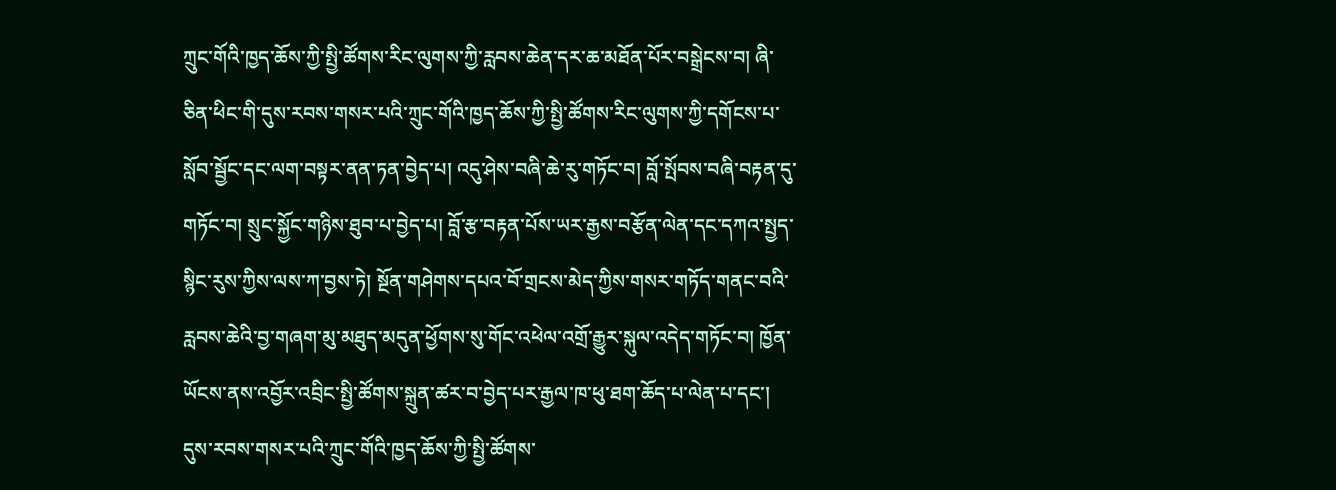ཀྲུང་གོའི་ཁྱད་ཆོས་ཀྱི་སྤྱི་ཚོགས་རིང་ལུགས་ཀྱི་རླབས་ཆེན་དར་ཆ་མཐོན་པོར་བསྒྲེངས་བ། ཞི་ཅིན་ཕིང་གི་དུས་རབས་གསར་པའི་ཀྲུང་གོའི་ཁྱད་ཆོས་ཀྱི་སྤྱི་ཚོགས་རིང་ལུགས་ཀྱི་དགོངས་པ་སློབ་སྦྱོང་དང་ལག་བསྟར་ནན་ཏན་བྱེད་པ། འདུ་ཤེས་བཞི་ཆེ་རུ་གཏོང་བ། བློ་སྤོབས་བཞི་བརྟན་དུ་གཏོང་བ། སྲུང་སྐྱོང་གཉིས་ཐུབ་པ་བྱེད་པ། བློ་རྩ་བརྟན་པོས་ཡར་རྒྱས་བརྩོན་ལེན་དང་དཀའ་སྤྱད་སྙིང་རུས་ཀྱིས་ལས་ཀ་བྱས་ཏེ། སྔོན་གཤེགས་དཔའ་བོ་གྲངས་མེད་ཀྱིས་གསར་གཏོད་གནང་བའི་རླབས་ཆེའི་བྱ་གཞག་མུ་མཐུད་མདུན་ཕྱོགས་སུ་གོང་འཕེལ་འགྲོ་རྒྱུར་སྐུལ་འདེད་གཏོང་བ། ཁྱོན་ཡོངས་ནས་འབྱོར་འབྲིང་སྤྱི་ཚོགས་སྐྲུན་ཚར་བ་བྱེད་པར་རྒྱལ་ཁ་ཕུ་ཐག་ཆོད་པ་ལེན་པ་དང་། དུས་རབས་གསར་པའི་ཀྲུང་གོའི་ཁྱད་ཆོས་ཀྱི་སྤྱི་ཚོགས་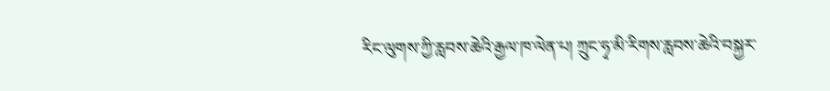རིང་ལུགས་ཀྱི་རླབས་ཆེའི་རྒྱལ་ཁ་ལེན་པ། ཀྲུང་ཧྭ་མི་རིགས་རླབས་ཆེའི་བསྐྱར་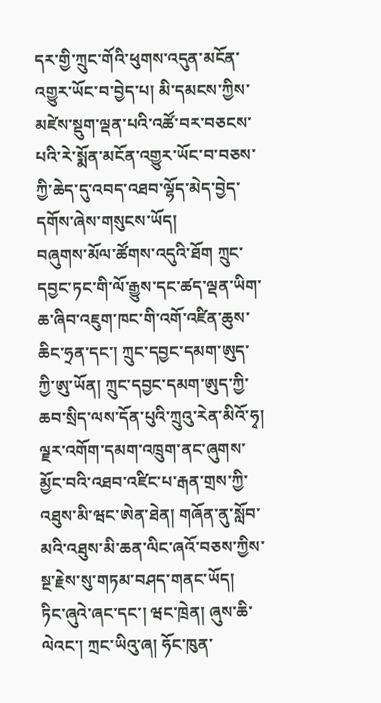དར་གྱི་ཀྲུང་གོའི་ཕུགས་འདུན་མངོན་འགྱུར་ཡོང་བ་བྱེད་པ། མི་དམངས་ཀྱིས་མཛེས་སྡུག་ལྡན་པའི་འཚོ་བར་བཅངས་པའི་རེ་སྨོན་མངོན་འགྱུར་ཡོང་བ་བཅས་ཀྱི་ཆེད་དུ་འབད་འཐབ་ལྷོད་མེད་བྱེད་དགོས་ཞེས་གསུངས་ཡོད།
བཞུགས་མོལ་ཚོགས་འདུའི་ཐོག ཀྲུང་དབྱང་ཏང་གི་ལོ་རྒྱུས་དང་ཚད་ལྡན་ཡིག་ཆ་ཞིབ་འཇུག་ཁང་གི་འགོ་འཛིན་ཆུས་ཆིང་ཧྲན་དང་། ཀྲུང་དབྱང་དམག་ཨུད་ཀྱི་ཨུ་ཡོན། ཀྲུང་དབྱང་དམག་ཨུད་ཀྱི་ཆབ་སྲིད་ལས་དོན་པུའི་ཀྲུའུ་རེན་མིའོ་ཧྭ། ལྗར་འགོག་དམག་འཁྲུག་ནང་ཞུགས་མྱོང་བའི་འཐབ་འཛིང་པ་རྒན་གྲས་ཀྱི་འཐུས་མི་ཝང་ཨེན་ཐེན། གཞོན་ནུ་སློབ་མའི་འཐུས་མི་ཆན་ལིང་ཞའོ་བཅས་ཀྱིས་སྔ་རྗེས་སུ་གཏམ་བཤད་གནང་ཡོད།
ཏིང་ཞུའེ་ཞང་དང་། ཝང་ཁྲེན། ཞུས་ཆི་ལེའང་། ཀྲང་ཡིའུ་ཞ། ཧོང་ཁུན་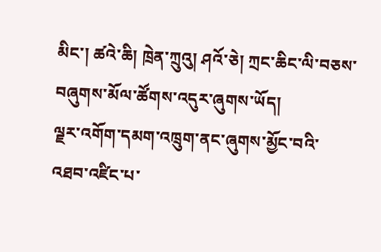མིང་། ཚའེ་ཆི། ཁྲེན་ཀྲུའུ། ཤའོ་ཅེ། ཀྲང་ཆིང་ལི་བཅས་བཞུགས་མོལ་ཚོགས་འདུར་ཞུགས་ཡོད།
ལྗར་འགོག་དམག་འཁྲུག་ནང་ཞུགས་མྱོང་བའི་འཐབ་འཛིང་པ་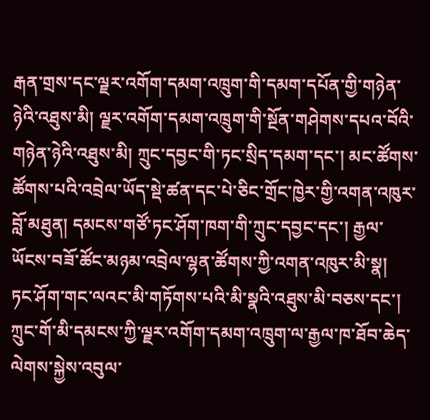རྒན་གྲས་དང་ལྗར་འགོག་དམག་འཁྲུག་གི་དམག་དཔོན་གྱི་གཉེན་ཉེའི་འཐུས་མི། ལྗར་འགོག་དམག་འཁྲུག་གི་སྔོན་གཤེགས་དཔའ་བོའི་གཉེན་ཉེའི་འཐུས་མི། ཀྲུང་དབྱང་གི་ཏང་སྲིད་དམག་དང་། མང་ཚོགས་ཚོགས་པའི་འབྲེལ་ཡོད་སྡེ་ཚན་དང་པེ་ཅིང་གྲོང་ཁྱེར་གྱི་འགན་འཁུར་བློ་མཐུན། དམངས་གཙོ་ཏང་ཤོག་ཁག་གི་ཀྲུང་དབྱང་དང་། རྒྱལ་ཡོངས་བཟོ་ཚོང་མཉམ་འབྲེལ་ལྷན་ཚོགས་ཀྱི་འགན་འཁུར་མི་སྣ། ཏང་ཤོག་གང་ལའང་མི་གཏོགས་པའི་མི་སྣའི་འཐུས་མི་བཅས་དང་། ཀྲུང་གོ་མི་དམངས་ཀྱི་ལྗར་འགོག་དམག་འཁྲུག་ལ་རྒྱལ་ཁ་ཐོབ་ཆེད་ལེགས་སྐྱེས་འབུལ་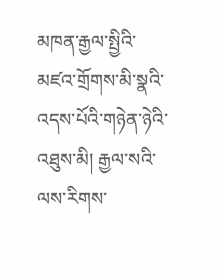མཁན་རྒྱལ་སྤྱིའི་མཛའ་གྲོགས་མི་སྣའི་འདས་པོའི་གཉེན་ཉེའི་འཐུས་མི། རྒྱལ་སའི་ལས་རིགས་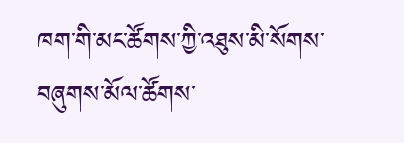ཁག་གི་མང་ཚོགས་ཀྱི་འཐུས་མི་སོགས་བཞུགས་མོལ་ཚོགས་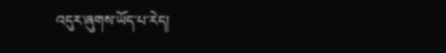འདུར་ཞུགས་ཡོད་པ་རེད།